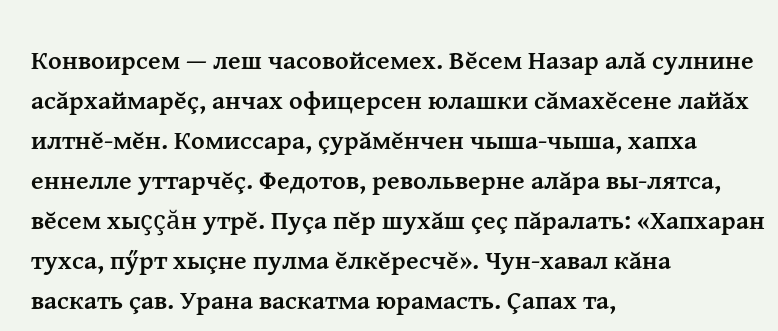Конвоирсем — леш часовойсемех. Вĕсем Назар алă сулнине асăрхаймарĕç, анчах офицерсен юлашки сăмахĕсене лайăх илтнĕ-мĕн. Комиссара, çурăмĕнчен чыша-чыша, хапха еннелле уттарчĕç. Федотов, револьверне алăра вы-лятса, вĕсем хыççăн утрĕ. Пуçа пĕр шухăш çеç пăралать: «Хапхаран тухса, пӳрт хыçне пулма ĕлкĕресчĕ». Чун-хавал кăна васкать çав. Урана васкатма юрамасть. Çапах та,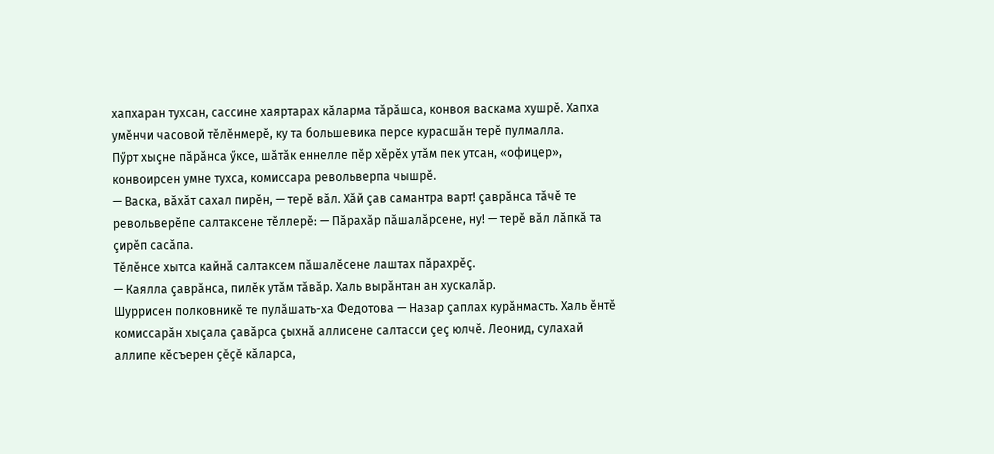хапхаран тухсан, сассине хаяртарах кăларма тăрăшса, конвоя васкама хушрĕ. Хапха умĕнчи часовой тĕлĕнмерĕ, ку та большевика персе курасшăн терĕ пулмалла.
Пӳрт хыçне пăрăнса ӳксе, шăтăк еннелле пĕр хĕрĕх утăм пек утсан, «офицер», конвоирсен умне тухса, комиссара револьверпа чышрĕ.
— Васка, вăхăт сахал пирĕн, — терĕ вăл. Хăй çав самантра варт! çаврăнса тăчĕ те револьверĕпе салтаксене тĕллерĕ: — Пăрахăр пăшалăрсене, ну! — терĕ вăл лăпкă та çирĕп сасăпа.
Тĕлĕнсе хытса кайнă салтаксем пăшалĕсене лаштах пăрахрĕç.
— Каялла çаврăнса, пилĕк утăм тăвăр. Халь вырăнтан ан хускалăр.
Шуррисен полковникĕ те пулăшать-ха Федотова — Назар çаплах курăнмасть. Халь ĕнтĕ комиссарăн хыçала çавăрса çыхнă аллисене салтасси çеç юлчĕ. Леонид, сулахай аллипе кĕсъерен çĕçĕ кăларса,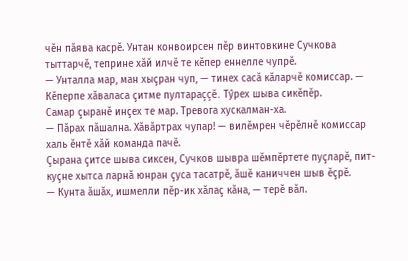чĕн пăява касрĕ. Унтан конвоирсен пĕр винтовкине Сучкова тыттарчĕ, теприне хăй илчĕ те кĕпер еннелле чупрĕ.
— Унталла мар, ман хыçран чуп, — тинех сасă кăларчĕ комиссар. — Кĕперпе хăваласа çитме пултараççĕ. Тӳрех шыва сикĕпĕр.
Самар çыранĕ инçех те мар. Тревога хускалман-ха.
— Пăрах пăшална. Хăвăртрах чупар! — вилĕмрен чĕрĕлнĕ комиссар халь ĕнтĕ хăй команда пачĕ.
Çырана çитсе шыва сиксен, Сучков шывра шĕмпĕртете пуçларĕ, пит-куçне хытса ларнă юнран çуса тасатрĕ, ăшĕ каниччен шыв ĕçрĕ.
— Кунта ăшăх, ишмелли пĕр-ик хăлаç кăна, — терĕ вăл.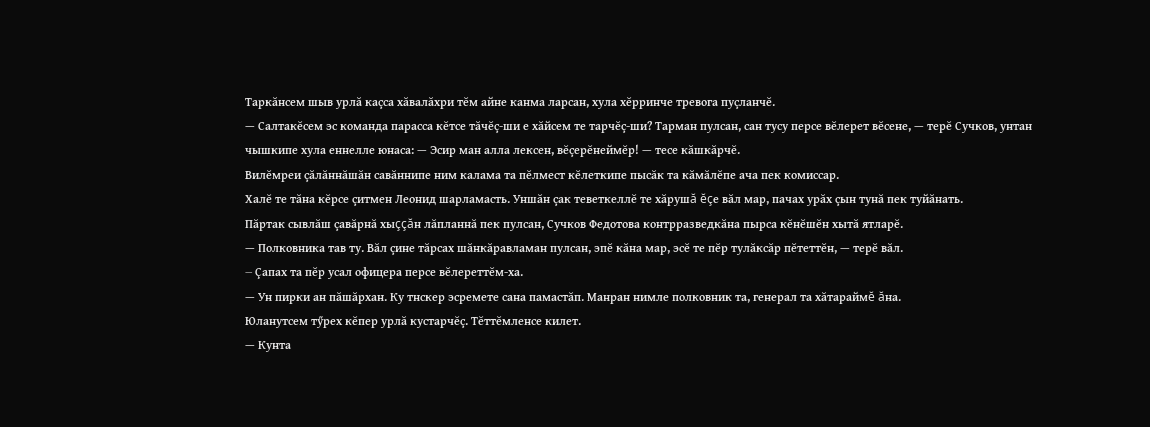Таркăнсем шыв урлă каçса хăвалăхри тĕм айне канма ларсан, хула хĕрринче тревога пуçланчĕ.
— Салтакĕсем эс команда парасса кĕтсе тăчĕç-ши е хăйсем те тарчĕç-ши? Тарман пулсан, сан тусу персе вĕлерет вĕсене, — терĕ Сучков, унтан чышкипе хула еннелле юнаса: — Эсир ман алла лексен, вĕçерĕнеймĕр! — тесе кăшкăрчĕ.
Вилĕмреи çăлăннăшăн савăннипе ним калама та пĕлмест кĕлеткипе пысăк та кăмăлĕпе ача пек комиссар.
Халĕ те тăна кĕрсе çитмен Леонид шарламасть. Уншăн çак теветкеллĕ те хăрушă ĕçе вăл мар, пачах урăх çын тунă пек туйăнать.
Пăртак сывлăш çавăрнă хыççăн лăпланнă пек пулсан, Сучков Федотова контрразведкăна пырса кĕнĕшĕн хытă ятларĕ.
— Полковника тав ту. Вăл çине тăрсах шăнкăравламан пулсан, эпĕ кăна мар, эсĕ те пĕр тулăксăр пĕтеттĕн, — терĕ вăл.
— Çапах та пĕр усал офицера персе вĕлереттĕм-ха.
— Ун пирки ан пăшăрхан. Ку тнскер эсремете сана памастăп. Манран нимле полковник та, генерал та хăтараймĕ ăна.
Юланутсем тӳрех кĕпер урлă кустарчĕç. Тĕттĕмленсе килет.
— Кунта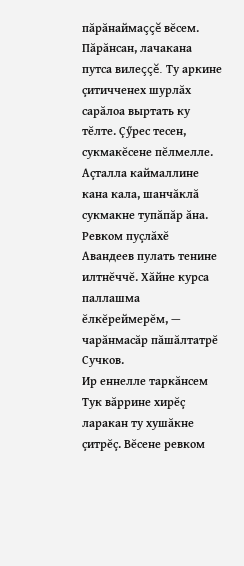пăрăнаймаççĕ вĕсем. Пăрăнсан, лачакана путса вилеççĕ. Ту аркине çитичченех шурлăх сарăлоа выртать ку тĕлте. Çӳрес тесен, сукмакĕсене пĕлмелле. Аçталла каймаллине кана кала, шанчăклă сукмакне тупăпăр ăна. Ревком пуçлăхĕ Авандеев пулать тенине илтнĕччĕ. Хăйне курса паллашма ĕлкĕреймерĕм, — чарăнмасăр пăшăлтатрĕ Сучков.
Ир еннелле таркăнсем Тук вăррине хирĕç ларакан ту хушăкне çитрĕç. Вĕсене ревком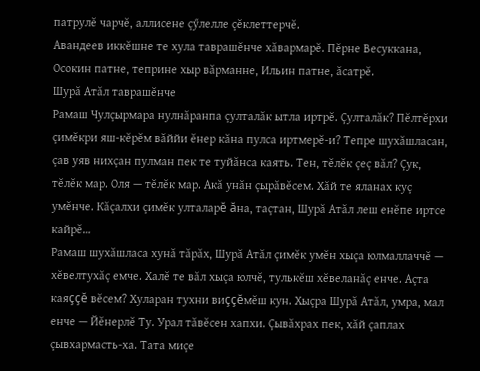патрулĕ чарчĕ, аллисене çӳлелле çĕклеттерчĕ.
Авандеев иккĕшне те хула таврашĕнче хăвармарĕ. Пĕрне Весуккана, Осокин патне, теприне хыр вăрманне, Ильин патне, ăсатрĕ.
Шурă Атăл таврашĕнче
Рамаш Чулçырмара нулнăранпа çулталăк ытла иртрĕ. Çулталăк? Пĕлтĕрхи çимĕкри яш-кĕрĕм вăййи ĕнер кăна пулса иртмерĕ-и? Тепре шухăшласан, çав уяв нихçан пулман пек те туйăнса каять. Тен, тĕлĕк çеç вăл? Çук, тĕлĕк мар. Оля — тĕлĕк мар. Акă унăн çырăвĕсем. Хăй те яланах куç умĕнче. Кăçалхи çимĕк улталарĕ ăна, таçтан, Шурă Атăл леш енĕпе иртсе кайрĕ…
Рамаш шухăшласа хунă тăрăх, Шурă Атăл çимĕк умĕн хыçа юлмаллаччĕ — хĕвелтухăç емче. Халĕ те вăл хыçа юлчĕ, тулькĕш хĕвеланăç енче. Аçта каяççĕ вĕсем? Хуларан тухни виççĕмĕш кун. Хыçра Шурă Атăл, умра, мал енче — Йĕнерлĕ Ту. Урал тăвĕсен хапхи. Çывăхрах пек, хăй çаплах çывхармасть-ха. Тата миçе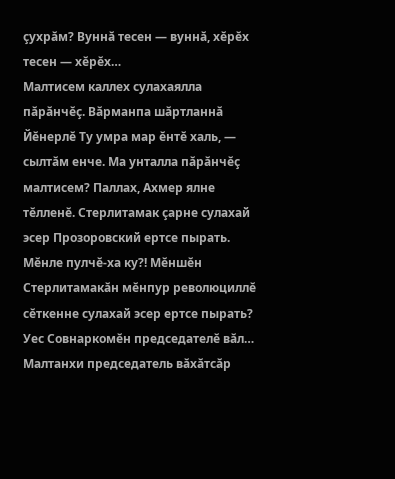çухрăм? Вуннă тесен — вуннă, хĕрĕх тесен — хĕрĕх…
Малтисем каллех сулахаялла пăрăнчĕç. Вăрманпа шăртланнă Йĕнерлĕ Ту умра мар ĕнтĕ халь, — сылтăм енче. Ма унталла пăрăнчĕç малтисем? Паллах, Ахмер ялне тĕлленĕ. Стерлитамак çарне сулахай эсер Прозоровский ертсе пырать. Мĕнле пулчĕ-ха ку?! Мĕншĕн Стерлитамакăн мĕнпур революциллĕ сĕткенне сулахай эсер ертсе пырать? Уес Совнаркомĕн председателĕ вăл… Малтанхи председатель вăхăтсăр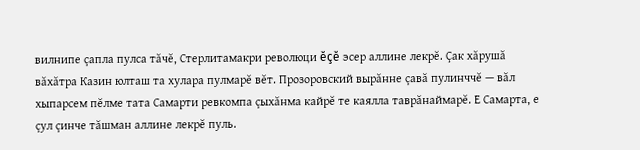вилнипе çапла пулса тăчĕ, Стерлитамакри революци ĕçĕ эсер аллине лекрĕ. Çак хăрушă вăхăтра Казин юлташ та хулара пулмарĕ вĕт. Прозоровский вырăнне çавă пулинччĕ — вăл хыпарсем пĕлме тата Самарти ревкомпа çыхăнма кайрĕ те каялла таврăнаймарĕ. Е Самарта, е çул çинче тăшман аллине лекрĕ пуль.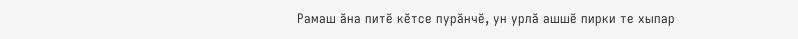Рамаш ăна питĕ кĕтсе пурăнчĕ, ун урлă ашшĕ пирки те хыпар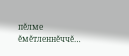пĕлме ĕмĕтленнĕччĕ…